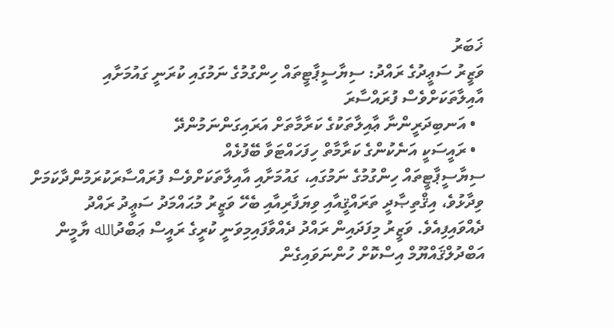ޚަބަރު
ވަޒީރު ސަޢީދުގެ ރައްދު: ސިޔާސީޕާޓީތައް ހިންގުމުގެ ނަމުގައި ކުރަނީ ގައުމަށާއި އާއިލާތަކަށްވެސް ފުރައްސާރަ
  • އަނބިދަރީންނާ ޢާއިލާތަކުގެ ކަރާމާތަށް އަރައިގަންނަމުންދޭ
  • ރައީސަކީ އަނެކުންގެ ކަރާމާތް ހިފަހައްޓަވާ ބޭފުޅެއް
ސިޔާސީޕާޓީތައް ހިންގުމުގެ ނަމުގައި، ގައުމަށާއި އާއިލާތަކަށްވެސް ފުރައްސާރަކުރަމުންދާކަމަށް ވިދާޅުވެ، އިޤްތިޞާދީ ތަރައްޤީއާއި ވިޔަފާރިއާއި ބެހޭ ވަޒީރު މުޙައްމަދު ސަޢީދު ރައްދު ދެއްވައިފިއެވެ. ވަޒީރު މިފަދައިން ރައްދު ދެއްވާފައިމިވަނީ ކުރީގެ ރައީސް ޢަބްދުالله ޔާމީން އަބްދުލްޤައްޔޫމް އިސްކޮށް ހުންނަވައިގެން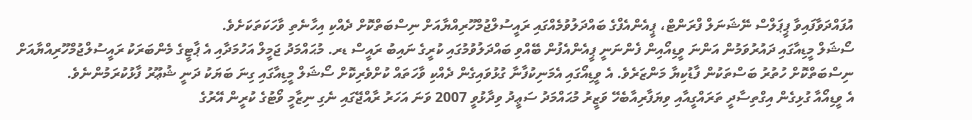އުފައްދަވާފައިވާ ޕީޕަލްސް ނޭޝަނަލް ފްރަންޓް، ޕީއެންއެފްގެ ބައްދަލުވުމެއްގައި ރައީސުލްޖުމްހޫރިއްޔާއަށް ނިސްބަތްކޮށް ދެއްކި އިހާނެތި ވާހަކަތަކަށެވެ.
ސޯޝަލް މީޑިއާގައި ދައުރުވަމުން އަންނަ ވީޑިއޯއިން ފެންނަނީ ޕީއެންއެފުން ބޭއްވި ބައްދަލުވުމުގައި ކުރީގެ ނައިބު ރައީސް ޑރ. މުޙައްމަދު ޖަމީލް އަހުމަދާއި އެ ޕާޓީގެ މެންބަރަކު ރައީސުލްޖުމްހޫރިއްޔާއަށް ނިސްބަތްކޮށް ހުތުރު ބަސްތަކުން ފާޑުކިޔާ މަންޒަރެވެ. އެ ވީޑިއޯގައި އެމަނިކުފާނާ ގުޅުވައިގެން ދެއްކި ވާހަތައް ކުށްވެރިކޮށް ސޯޝަލް މީޑިއާގައި ގިނަ ބަޔަކު ދަނީ ޝުޢޫރު ފާޅުކުރަމުންނެވެ.
އެ ވީޑިއޯއާ ގުޅިގެން އިގްތިސާދީ ތަރައްގީއާއި ވިޔަފާރިއާބެހޭ ވަޒީރު މުޙައްމަދު ސަޢީދު ވިދާޅުވީ 2007 ވަނަ އަހަރު ރާއްޖޭގައި ނެގި ނިޒާމީ ވޯޓުގެ ކުރީން އޭރުގެ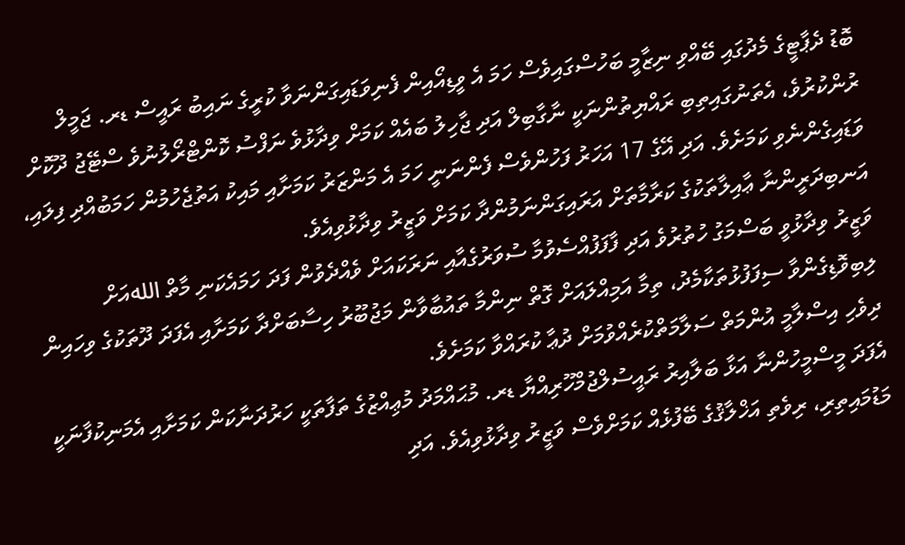ބޮޑު ދެޕާޓީގެ މެދުގައި ބޭއްވި ނިޒާމީ ބަހުސްގައިވެސް ހަމަ އެ ވީޑިއޯއިން ފެނިވަޑައިގަންނަވާ ކުރީގެ ނައިބު ރައީސް ޑރ. ޖަމީލް ރުންކުރުވެ، އެތަނުގައިތިބި ރައްޔިތުންނަކީ ނާގާބިލް އަދި ޖާހިލު ބައެއް ކަމަށް ވިދާޅުވެ ނަފްސު ކޮންޓްރޯލުނުވެ ސްޓޭޖު ދޫކޮށް ވަޑައިގެންނެވި ކަމަށެވެ. އަދި އޭގެ 17 އަހަރު ފަހުންވެސް ފެންނަނީ ހަމަ އެ މަންޒަރު ކަމަށާއި މައިކު އަތުޖެހުމުން ހަމަބުއްދި ފިލައި، އަނބިދަރީންނާ ޢާއިލާތަކުގެ ކަރާމާތަށް އަރައިގަންނަމުންދާ ކަމަށް ވަޒީރު ވިދާޅުވިއެވެ.
ވަޒީރު ވިދާޅުވީ ބަސްމަގު ހުތުރުވެ އަދި ފާފަފުއްސެވުމާ ސުވަރުގެއާއި ނަރަކައަށް ވެއްދެވުން ފަދަ ހަމައެކަނި މާތް اللهއަށް ލިބިވޮޑިގެންވާ ސިފަފުޅުތަކާމެދު، ތިމާ އަމިއްލައަށް ގޮތް ނިންމާ ތައުބާވާން މަޖުބޫރު ހިސާބަށްދާ ކަމަށާއި އެފަދަ ދޫތަކުގެ ވިހައިން ދިވެހި އިސްލާމީ އުންމަތް ސަލާމަތްކުރެއްވުމަށް ދުޢާ ކުރައްވާ ކަމަށެވެ.
އެފަދަ މީސްމީހުންނާ އަޅާ ބަލާއިރު ރައީސުލްޖުމްހޫރިއްޔާ ޑރ. މުޙައްމަދު މުޢިއްޒުގެ ތަފާތަކީ ހަރުދަނާކަން ކަމަށާއި އެމަނިކުފާނަކީ މަޑުމައިތިރި، ރިވެތި އަޚްލާޤުގެ ބޭފުޅެއް ކަމަށްވެސް ވަޒީރު ވިދާޅުވިއެވެ. އަދި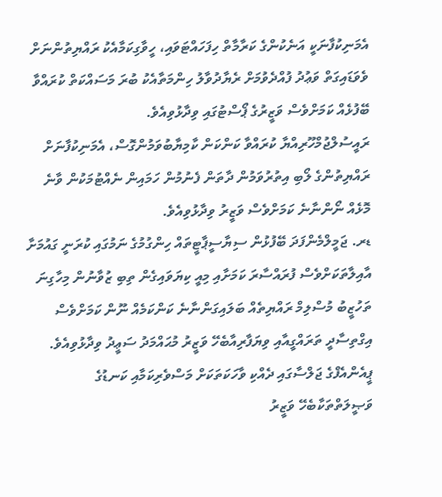އެމަނިކުފާނަކީ އަނެކުންގެ ކަރާމާތް ހިފަހައްޓަވައި، ހީވާގިކަމާއެކު ރައްޔިތުންނަށް ވެވަޑައިގަތް ވަޢުދު ފުއްދެވުމަށް ރެޔާދުވާލު ހިންމަތާއެކު ބުރަ މަސައްކަތް ކުރައްވާ ބޭފުޅެއް ކަމަށްވެސް ވަޒީރުގެ ޕޯސްޓުގައި ވިދާޅުވިއެވެ.
ރައީސުލްޖުމްހޫރިއްޔާ ކުރައްވާ ކަންކަން ކާމިޔާބުވަމުންގޮސް، އެމަނިކުފާނަށް ރައްޔިތުންގެ ލޯބި އިތުރުވަމުން ދާތަން ފެނުމުން ހަމައިން ނެއްޓުމަކުން ވާނެ މޮޅެއް ނޯންނާނެ ކަމަށްވެސް ވަޒީރު ވިދާޅުވިއެވެ.
ޑރ. ޖަމީލްމެންފަދަ ބޭފުޅުން ސިޔާސީޕާޓީތައް ހިންގުމުގެ ނަމުގައި ކުރަނީ ގައުމަށާ އާއިލާތަކަށްވެސް ފުރައްސާރަ ކަމަށާއި މިއީ ކިޔަވައިގެން ތިބި ޒުވާނުން މިހާގިނަ ތަހުޒީބު މުސްލިމް ރައްޔިތެއް ބަލައިގަންނާނެ ކަންކަމެއް ނޫން ކަމަށްވެސް އިގްތިސާދީ ތަރައްގީއާއި ވިޔަފާރިއާބެހޭ ވަޒީރު މުޙައްމަދު ސަޢީދު ވިދާޅުވިއެވެ.
ޕީއެންއެފްގެ ޖަލްސާގައި ދެއްކި ވާހަކަތަކަށް މަސްވެރިކަމާއި ކަނޑުގެ ވަޞީލަތްތަކާބެހޭ ވަޒީރު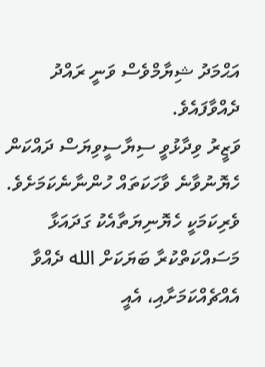އަޙްމަދު ޝިޔާމްވެސް ވަނީ ރައްދު ދެއްވާފައެވެ.
ވަޒީރު ވިދާޅުވީ ސިޔާސީވިޔަސް ދައްކަން ހެޔޮނުވާނެ ވާހަކަތައް ހުންނާނެކަމަށެވެ. ވެރިކަމަކީ ހެޔޮނިޔަތާއެކު ގަދައަޅާ މަސައްކަތްކުރާ ބަޔަކަށް الله ދެއްވާ އެއްޗެއްކަމަށާއި، އެއީ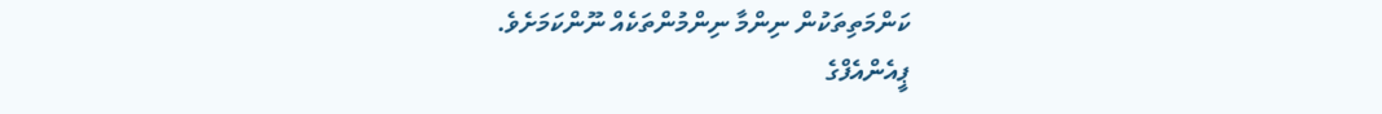ކަންމަތިތަކުން ނިންމާ ނިންމުންތަކެއް ނޫންކަމަށެވެ.
ޕީއެންއެފްގެ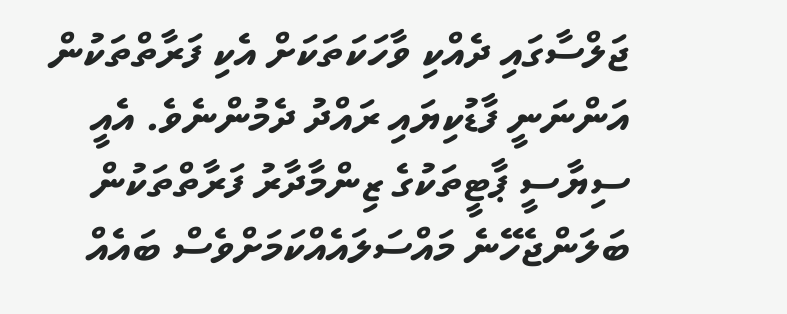ޖަލްސާގައި ދެއްކި ވާހަކަތަކަށް އެކި ފަރާތްތަކުން އަންނަނީ ފާޑުކިޔައި ރައްދު ދެމުންނެވެ. އެއީ ސިޔާސީ ޕާޓީތަކުގެ ޒިންމާދާރު ފަރާތްތަކުން ބަލަންޖެހޭނެ މައްސަލައެއްކަމަށްވެސް ބައެއް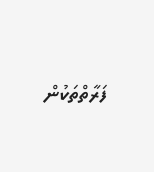ފަރާތްތަކުން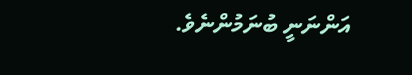އަންނަނީ ބުނަމުންނެވެ.